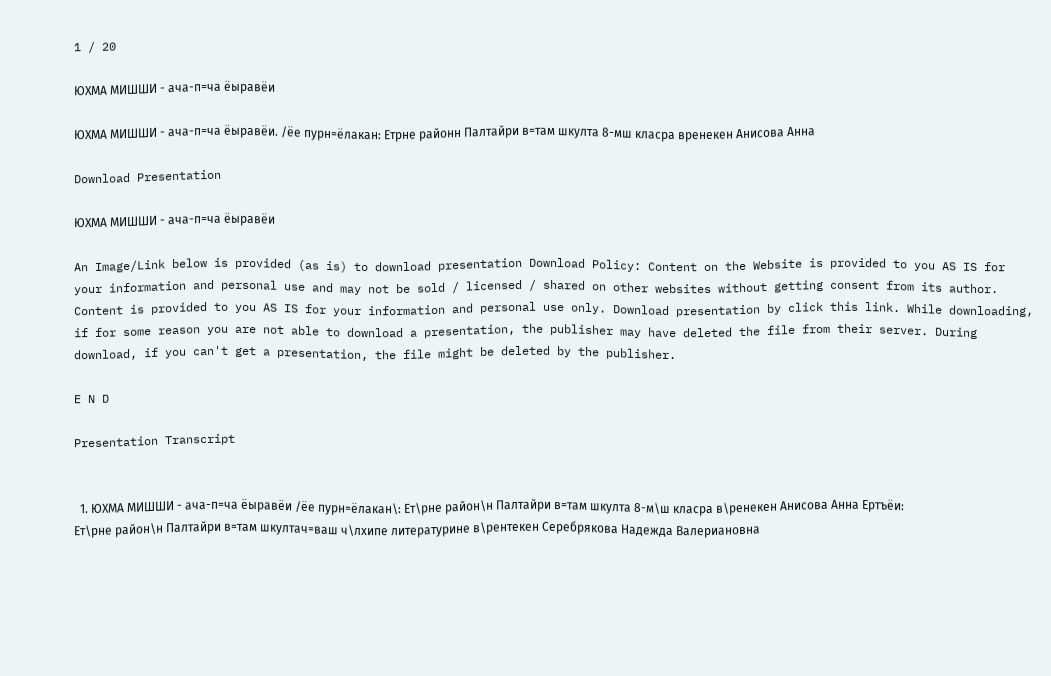1 / 20

ЮХМА МИШШИ - ача-п=ча ёыравёи

ЮХМА МИШШИ - ача-п=ча ёыравёи. /ёе пурн=ёлакан: Етрне районн Палтайри в=там шкулта 8-мш класра вренекен Анисова Анна

Download Presentation

ЮХМА МИШШИ - ача-п=ча ёыравёи

An Image/Link below is provided (as is) to download presentation Download Policy: Content on the Website is provided to you AS IS for your information and personal use and may not be sold / licensed / shared on other websites without getting consent from its author. Content is provided to you AS IS for your information and personal use only. Download presentation by click this link. While downloading, if for some reason you are not able to download a presentation, the publisher may have deleted the file from their server. During download, if you can't get a presentation, the file might be deleted by the publisher.

E N D

Presentation Transcript


  1. ЮХМА МИШШИ - ача-п=ча ёыравёи /ёе пурн=ёлакан\: Ет\рне район\н Палтайри в=там шкулта 8-м\ш класра в\ренекен Анисова Анна Ертъёи: Ет\рне район\н Палтайри в=там шкултач=ваш ч\лхипе литературине в\рентекен Серебрякова Надежда Валериановна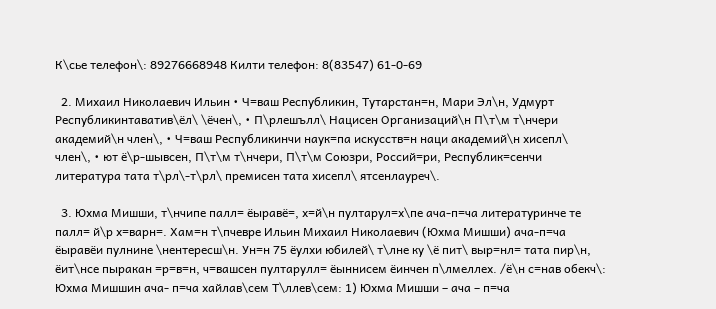К\сье телефон\: 89276668948 Килти телефон: 8(83547) 61-0-69

  2. Михаил Николаевич Ильин • Ч=ваш Республикин, Тутарстан=н, Мари Эл\н, Удмурт Республикинтаватив\ёл\ \ёчен\, • П\рлешълл\ Нацисен Организаций\н П\т\м т\нчери академий\н член\, • Ч=ваш Республикинчи наук=па искусств=н наци академий\н хисепл\ член\, • ют ё\р-шывсен, П\т\м т\нчери, П\т\м Союзри, Россий=ри, Республик=сенчи литература тата т\рл\-т\рл\ премисен тата хисепл\ ятсенлауреч\.

  3. Юхма Мишши, т\нчипе палл= ёыравё=, х=й\н пултарул=х\пе ача-п=ча литературинче те палл= й\р х=варн=. Хам=н т\пчевре Ильин Михаил Николаевич (Юхма Мишши) ача-п=ча ёыравёи пулнине \нентересш\н. Ун=н 75 ёулхи юбилей\ т\лне ку \ё пит\ выр=нл= тата пир\н, ёит\нсе пыракан =р=в=н, ч=вашсен пултарулл= ёыннисем ёинчен п\лмеллех. /ё\н с=нав обекч\: Юхма Мишшин ача- п=ча хайлав\сем Т\ллев\сем: 1) Юхма Мишши – ача – п=ча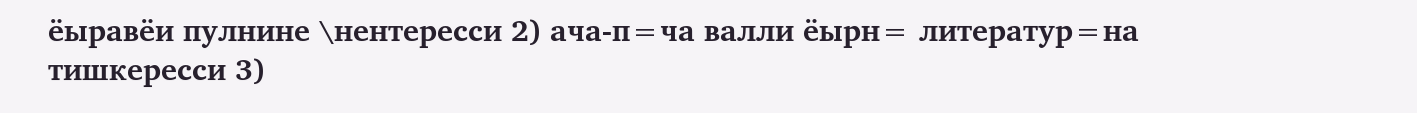ёыравёи пулнине \нентересси 2) ача-п=ча валли ёырн= литератур=на тишкересси 3)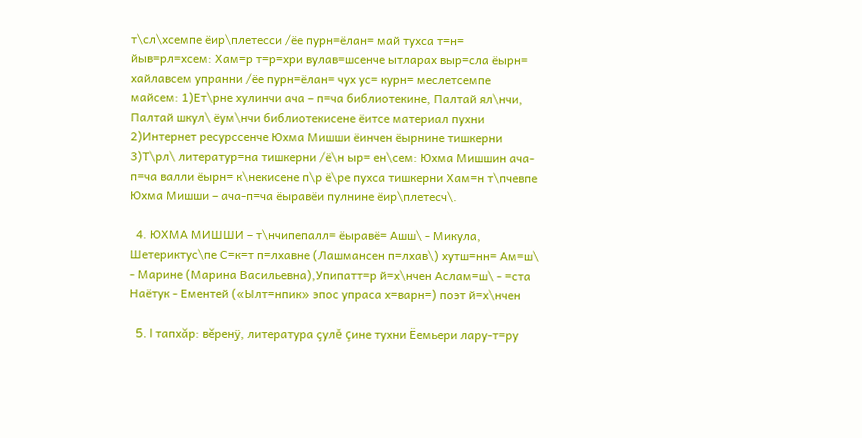т\сл\хсемпе ёир\плетесси /ёе пурн=ёлан= май тухса т=н= йыв=рл=хсем: Хам=р т=р=хри вулав=шсенче ытларах выр=сла ёырн= хайлавсем упранни /ёе пурн=ёлан= чух ус= курн= меслетсемпе майсем: 1)Ет\рне хулинчи ача – п=ча библиотекине, Палтай ял\нчи, Палтай шкул\ ёум\нчи библиотекисене ёитсе материал пухни 2)Интернет ресурссенче Юхма Мишши ёинчен ёырнине тишкерни 3)Т\рл\ литератур=на тишкерни /ё\н ыр= ен\сем: Юхма Мишшин ача-п=ча валли ёырн= к\некисене п\р ё\ре пухса тишкерни Хам=н т\пчевпе Юхма Мишши – ача-п=ча ёыравёи пулнине ёир\плетесч\.

  4. ЮХМА МИШШИ – т\нчипепалл= ёыравё= Ашш\ - Микула, Шетериктус\пе С=к=т п=лхавне (Лашмансен п=лхав\) хутш=нн= Ам=ш\ - Марине (Марина Васильевна),Упипатт=р й=х\нчен Аслам=ш\ - =ста Наётук - Ементей («Ылт=нпик» эпос упраса х=варн=) поэт й=х\нчен

  5. I тапхăр: вĕренÿ, литература çулĕ çине тухни Ёемьери лару-т=ру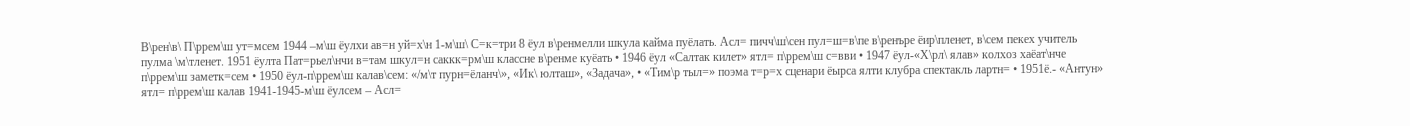В\рен\в\ П\ррем\ш ут=мсем 1944 –м\ш ёулхи ав=н уй=х\н 1-м\ш\ С=к=три 8 ёул в\ренмелли шкула кайма пуёлать. Асл= пичч\ш\сен пул=ш=в\пе в\ренъре ёир\пленет, в\сем пекех учитель пулма \м\тленет. 1951 ёулта Пат=рьел\нчи в=там шкул=н саккк=рм\ш классне в\ренме куёать • 1946 ёул «Салтак килет» ятл= п\ррем\ш с=вви • 1947 ёул-«Х\рл\ ялав» колхоз хаёат\нче п\ррем\ш заметк=сем • 1950 ёул-п\ррем\ш калав\сем: «/м\т пурн=ёланч\», «Ик\ юлташ», «Задача», • «Тим\р тыл=» поэма т=р=х сценари ёырса ялти клубра спектакль лартн= • 1951ё.- «Антун» ятл= п\ррем\ш калав 1941-1945-м\ш ёулсем – Асл=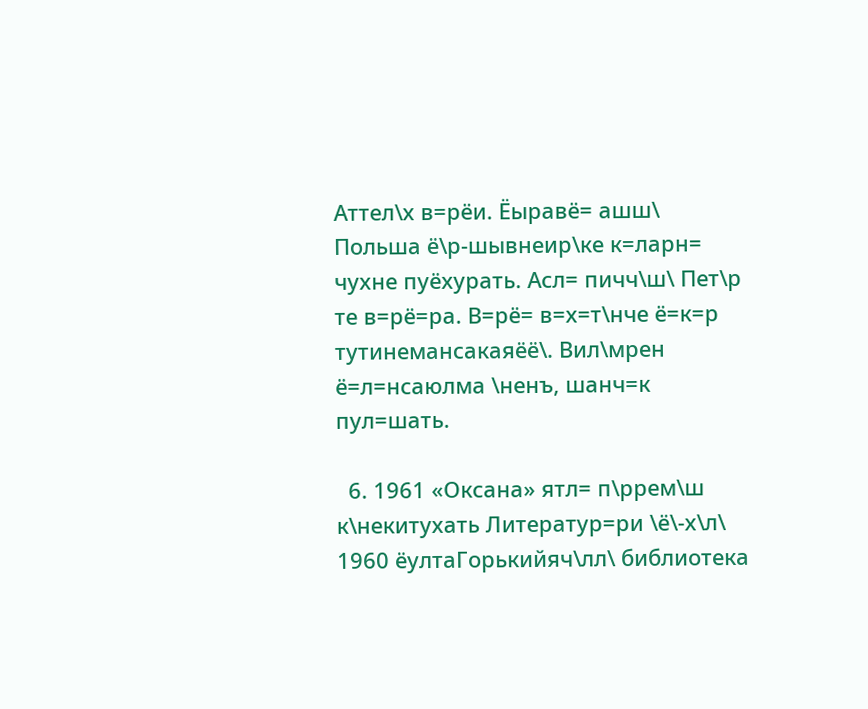Аттел\х в=рёи. Ёыравё= ашш\ Польша ё\р-шывнеир\ке к=ларн= чухне пуёхурать. Асл= пичч\ш\ Пет\р те в=рё=ра. В=рё= в=х=т\нче ё=к=р тутинемансакаяёё\. Вил\мрен ё=л=нсаюлма \ненъ, шанч=к пул=шать.

  6. 1961 «Оксана» ятл= п\ррем\ш к\некитухать Литератур=ри \ё\-х\л\ 1960 ёултаГорькийяч\лл\ библиотека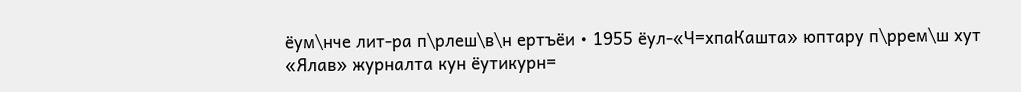ёум\нче лит-ра п\рлеш\в\н ертъёи • 1955 ёул-«Ч=хпаКашта» юптару п\ррем\ш хут «Ялав» журналта кун ёутикурн=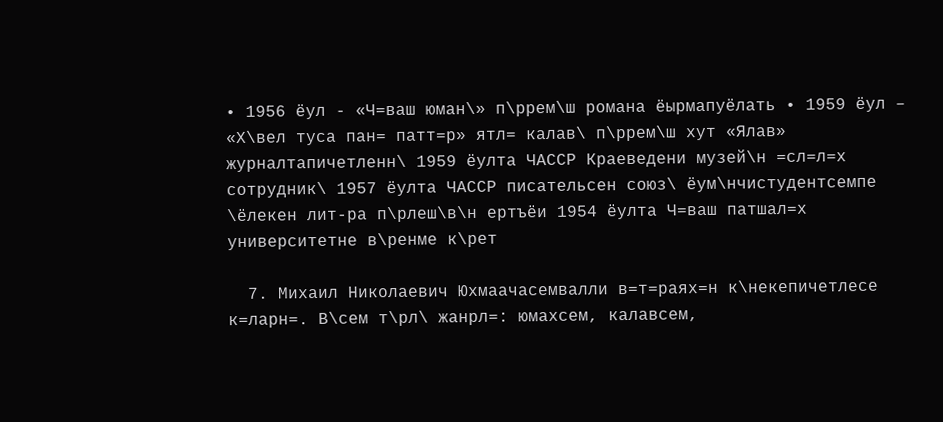• 1956 ёул - «Ч=ваш юман\» п\ррем\ш романа ёырмапуёлать • 1959 ёул – «Х\вел туса пан= патт=р» ятл= калав\ п\ррем\ш хут «Ялав» журналтапичетленн\ 1959 ёулта ЧАССР Краеведени музей\н =сл=л=х сотрудник\ 1957 ёулта ЧАССР писательсен союз\ ёум\нчистудентсемпе \ёлекен лит-ра п\рлеш\в\н ертъёи 1954 ёулта Ч=ваш патшал=х университетне в\ренме к\рет

  7. Михаил Николаевич Юхмаачасемвалли в=т=раях=н к\некепичетлесе к=ларн=. В\сем т\рл\ жанрл=: юмахсем, калавсем,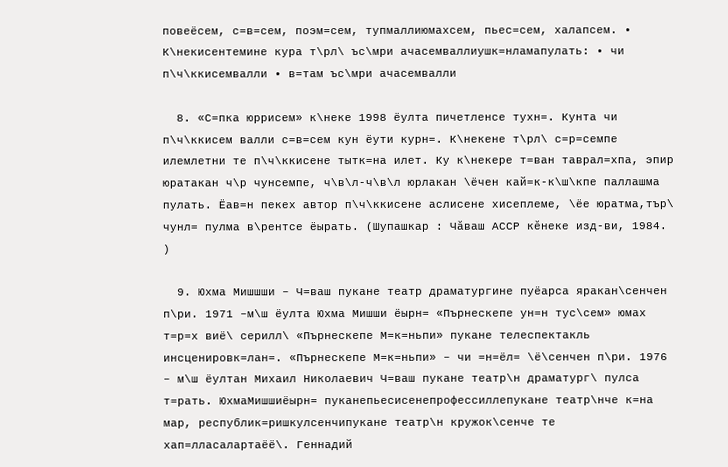повеёсем, с=в=сем, поэм=сем, тупмаллиюмахсем, пьес=сем, халапсем. • К\некисентемине кура т\рл\ ъс\мри ачасемваллиушк=нламапулать: • чи п\ч\ккисемвалли • в=там ъс\мри ачасемвалли

  8. «С=пка юррисем» к\неке 1998 ёулта пичетленсе тухн=. Кунта чи п\ч\ккисем валли с=в=сем кун ёути курн=. К\некене т\рл\ с=р=семпе илемлетни те п\ч\ккисене тытк=на илет. Ку к\некере т=ван таврал=хпа, эпир юратакан ч\р чунсемпе, ч\в\л-ч\в\л юрлакан \ёчен кай=к-к\ш\кпе паллашма пулать. Ёав=н пекех автор п\ч\ккисене аслисене хисеплеме, \ёе юратма,тър\ чунл= пулма в\рентсе ёырать. (Шупашкар : Чăваш АССР кĕнеке изд-ви, 1984. )

  9. Юхма Мишшши – Ч=ваш пукане театр драматургине пуёарса яракан\сенчен п\ри. 1971 –м\ш ёулта Юхма Мишши ёырн= «Пърнескепе ун=н тус\сем» юмах т=р=х виё\ серилл\ «Пърнескепе М=к=ньпи» пукане телеспектакль инсценировк=лан=. «Пърнескепе М=к=ньпи» – чи =н=ёл= \ё\сенчен п\ри. 1976 – м\ш ёултан Михаил Николаевич Ч=ваш пукане театр\н драматург\ пулса т=рать. ЮхмаМишшиёырн= пуканепьесисенепрофессиллепукане театр\нче к=на мар, республик=ришкулсенчипукане театр\н кружок\сенче те хап=лласалартаёё\. Геннадий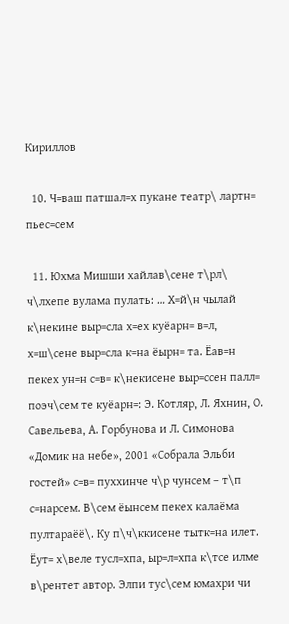Кириллов

  10. Ч=ваш патшал=х пукане театр\ лартн= пьес=сем

  11. Юхма Мишши хайлав\сене т\рл\ ч\лхепе вулама пулать: … Х=й\н чылай к\некине выр=сла х=ех куёарн= в=л, х=ш\сене выр=сла к=на ёырн= та. Ёав=н пекех ун=н с=в= к\некисене выр=ссен палл= поэч\сем те куёарн=: Э. Котляр, Л. Яхнин, О. Савельева, А. Горбунова и Л. Симонова «Домик на небе», 2001 «Собрала Эльби гостей» с=в= пуххинче ч\р чунсем – т\п с=нарсем. В\сем ёынсем пекех калаёма пултараёё\. Ку п\ч\ккисене тытк=на илет. Ёут= х\веле тусл=хпа, ыр=л=хпа к\тсе илме в\рентет автор. Элпи тус\сем юмахри чи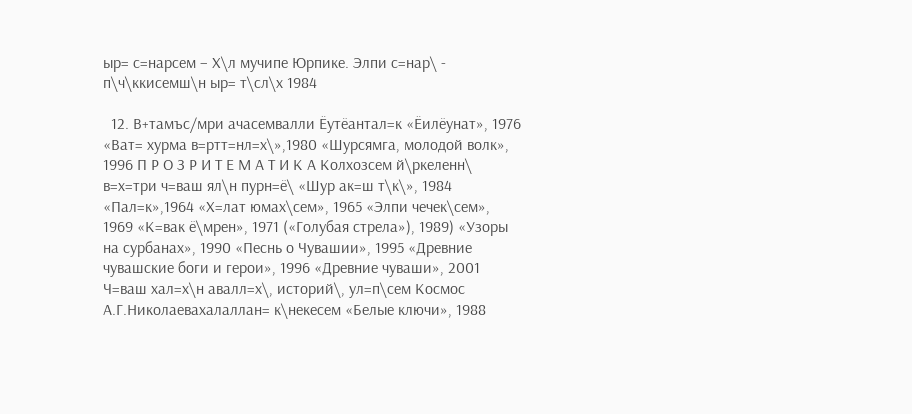ыр= с=нарсем – Х\л мучипе Юрпике. Элпи с=нар\ - п\ч\ккисемш\н ыр= т\сл\х 1984

  12. В+тамъс/мри ачасемвалли Ёутёантал=к «Ёилёунат», 1976 «Ват= хурма в=ртт=нл=х\»,1980 «Шурсямга, молодой волк», 1996 П Р О З Р И Т Е М А Т И К А Колхозсем й\ркеленн\ в=х=три ч=ваш ял\н пурн=ё\ «Шур ак=ш т\к\», 1984 «Пал=к»,1964 «Х=лат юмах\сем», 1965 «Элпи чечек\сем», 1969 «К=вак ё\мрен», 1971 («Голубая стрела»), 1989) «Узоры на сурбанах», 1990 «Песнь о Чувашии», 1995 «Древние чувашские боги и герои», 1996 «Древние чуваши», 2001 Ч=ваш хал=х\н авалл=х\, историй\, ул=п\сем Космос А.Г.Николаевахалаллан= к\некесем «Белые ключи», 1988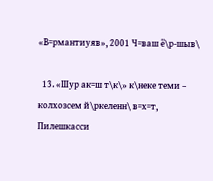«В=рмантиуяв», 2001 Ч=ваш ё\р-шыв\

  13. «Шур ак=ш т\к\» к\неке теми – колхозсем й\ркеленн\ в=х=т, Пилешкасси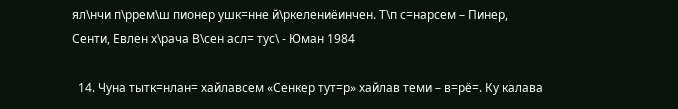ял\нчи п\ррем\ш пионер ушк=нне й\ркелениёинчен. Т\п с=нарсем – Пинер, Сенти, Евлен х\рача В\сен асл= тус\ - Юман 1984

  14. Чуна тытк=нлан= хайлавсем «Сенкер тут=р» хайлав теми – в=рё=. Ку калава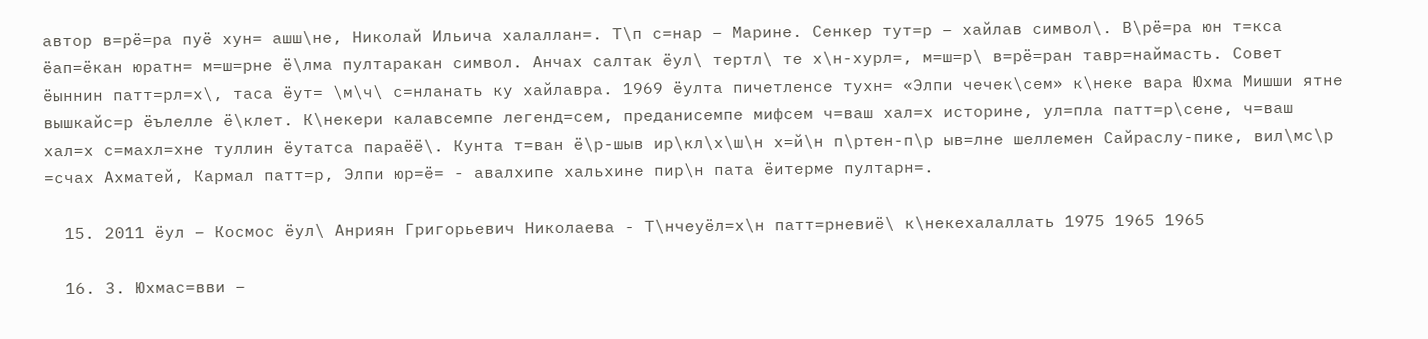автор в=рё=ра пуё хун= ашш\не, Николай Ильича халаллан=. Т\п с=нар – Марине. Сенкер тут=р – хайлав символ\. В\рё=ра юн т=кса ёап=ёкан юратн= м=ш=рне ё\лма пултаракан символ. Анчах салтак ёул\ тертл\ те х\н-хурл=, м=ш=р\ в=рё=ран тавр=наймасть. Совет ёыннин патт=рл=х\, таса ёут= \м\ч\ с=нланать ку хайлавра. 1969 ёулта пичетленсе тухн= «Элпи чечек\сем» к\неке вара Юхма Мишши ятне вышкайс=р ёълелле ё\клет. К\некери калавсемпе легенд=сем, преданисемпе мифсем ч=ваш хал=х историне, ул=пла патт=р\сене, ч=ваш хал=х с=махл=хне туллин ёутатса параёё\. Кунта т=ван ё\р-шыв ир\кл\х\ш\н х=й\н п\ртен-п\р ыв=лне шеллемен Сайраслу-пике, вил\мс\р =счах Ахматей, Кармал патт=р, Элпи юр=ё= - авалхипе хальхине пир\н пата ёитерме пултарн=.

  15. 2011 ёул – Космос ёул\ Анриян Григорьевич Николаева - Т\нчеуёл=х\н патт=рневиё\ к\некехалаллать 1975 1965 1965

  16. 3. Юхмас=вви –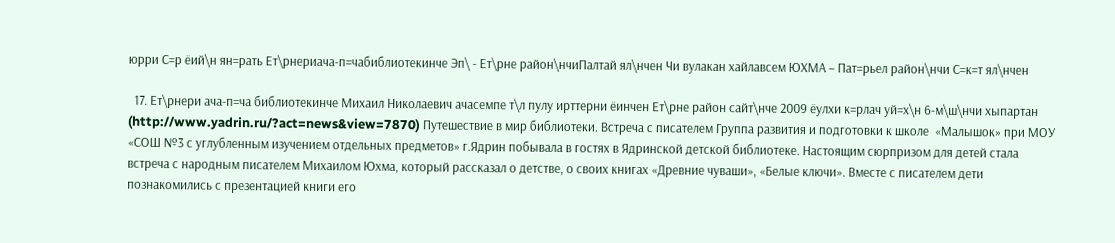юрри С=р ёий\н ян=рать Ет\рнериача-п=чабиблиотекинче Эп\ - Ет\рне район\нчиПалтай ял\нчен Чи вулакан хайлавсем ЮХМА – Пат=рьел район\нчи С=к=т ял\нчен

  17. Ет\рнери ача-п=ча библиотекинче Михаил Николаевич ачасемпе т\л пулу ирттерни ёинчен Ет\рне район сайт\нче 2009 ёулхи к=рлач уй=х\н 6-м\ш\нчи хыпартан (http://www.yadrin.ru/?act=news&view=7870) Путешествие в мир библиотеки. Встреча с писателем Группа развития и подготовки к школе  «Малышок» при МОУ «СОШ №3 с углубленным изучением отдельных предметов» г.Ядрин побывала в гостях в Ядринской детской библиотеке. Настоящим сюрпризом для детей стала встреча с народным писателем Михаилом Юхма, который рассказал о детстве, о своих книгах «Древние чуваши», «Белые ключи». Вместе с писателем дети познакомились с презентацией книги его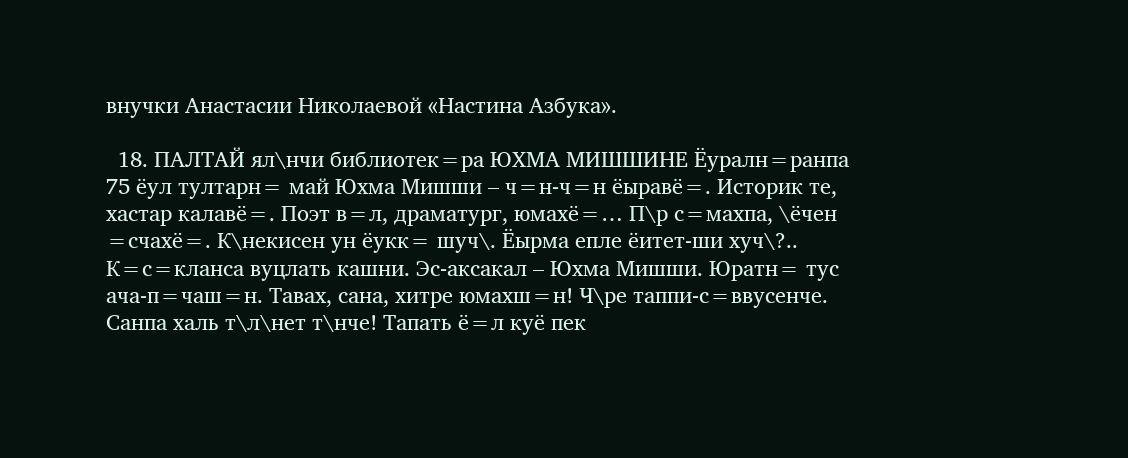внучки Анастасии Николаевой «Настина Азбука».

  18. ПАЛТАЙ ял\нчи библиотек=ра ЮХМА МИШШИНЕ Ёуралн=ранпа 75 ёул тултарн= май Юхма Мишши – ч=н-ч=н ёыравё=. Историк те, хастар калавё=. Поэт в=л, драматург, юмахё=… П\р с=махпа, \ёчен =счахё=. К\некисен ун ёукк= шуч\. Ёырма епле ёитет-ши хуч\?.. К=с=кланса вуцлать кашни. Эс-аксакал – Юхма Мишши. Юратн= тус ача-п=чаш=н. Тавах, сана, хитре юмахш=н! Ч\ре таппи-с=ввусенче. Санпа халь т\л\нет т\нче! Тапать ё=л куё пек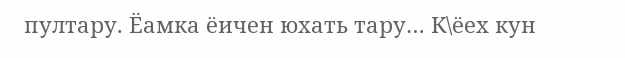пултару. Ёамка ёичен юхать тару… К\ёех кун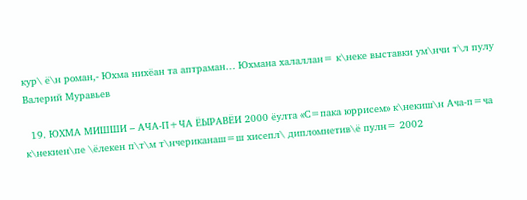кур\ ё\н роман,- Юхма нихёан та аптраман… Юхмана халаллан= к\неке выставки ум\нчи т\л пулу Валерий Муравьев

  19. ЮХМА МИШШИ – АЧА-П+ЧА ЁЫРАВЁИ 2000 ёулта «С=пака юррисем» к\некиш\н Ача-п=ча к\некиен\пе \ёлекен п\т\м т\нчериканаш=ш хисепл\ дипломнетив\ё пулн= 2002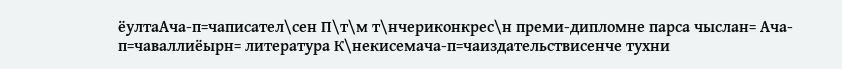ёултаАча-п=чаписател\сен П\т\м т\нчериконкрес\н преми-дипломне парса чыслан= Ача-п=чаваллиёырн= литература К\некисемача-п=чаиздательствисенче тухни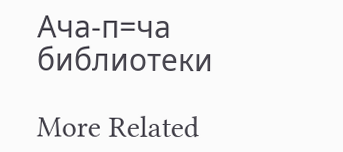Ача-п=ча библиотеки

More Related